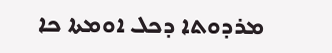ܡܪܕܘܬܐ ܕܟܠ ܐܘܡܬܐ ܟܐ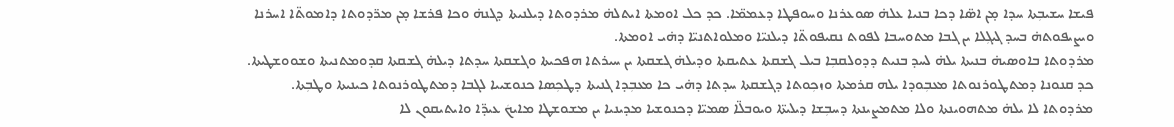ܦܝܫܐ ܚܫܝܒܼܬܐ ܚܕܐ ܡ̣ܢ ܐܣ̈ܐ ܕܟܐ ܒܢܝܐ ܥܠܗ̇ ܣܘܥܪܢܐ ܘܚܘܦܛܐ ܕܥܡܡ̈ܐ. ܟܕ ܟܠ ܐܘܡܬܐ ܐܝܬܠܗ̇ ܡܪܕܘܬܐ ܕܝܠܢܝܬܐ ܕܓܢܗ̇ ܘܟܐ ܦܪܫܐ ܡ̣ܢ ܡܪ̈ܕܘܬܐ ܕܐܡܘܬ̈ܐ ܐܚܪܢܐ ܘܝܨܝܦܘܬܗ̇ ܒܚܕ ܓܝܓܼܠܐ ܝܢ ܓܒܐ ܡܬܘܚܒܐ ܠܦܘܬ ܢܩܝܦܘܬ̈ܐ ܕܝܠܢܝ̈ܐ ܘܡܠܘܐܬܢܝ̈ܐ ܕܗ̇ܝ ܐܘܡܬܐ.
ܡܪܕܘܬܐ ܒܐܘܣܝܗ̇ ܒܢܝܬܐ ܝܠܗ̇ ܠܚܕ ܒܢܝܬ ܕܕܘܠܩܒܼܐ ܒܝܠ ܓܫܩܬܐ ܥܬܝܩܬܐ ܘܕܝܠܗ̇ ܓܫܩܬܐ ܝܢ ܚܝܪܬܐ ܗܦܟܝܬܐ ܘܓܫܩܬܐ ܚܕܬܐ ܕܝܠܗ̇ ܓܫܩܬܐ ܩܕܘܡܬܢܝܬܐ ܘܫܘܘܫܛܝܬܐ. ܟܕ ܩܢܘܢܐ ܕܡܬܛܘܪܢܘܬܐ ܡܥܒܼܘܕܐ ܝܠܗ ܩܪܡܬܐ ܘܙܟܼܘܬܐ ܕܓܫܩܬܐ ܚܕܬܐ ܕܗ̇ܝ ܟܐ ܡܥܒܼܕܐ ܓܢܝܬܐ ܕܛܟܼܣܐ ܟܢܘܫܝܝܐ ܠܓܒܐ ܕܡܬܛܘܪܢܘܬܐ ܟܝܢܝܬܐ ܘܛܒܼܬܐ. ܡܪܕܘܬܐ ܠܐ ܝܠܗ̇ ܡܬܗܘܝܢܬܐ ܘܠܐ ܡܬܡܨܝܢܬܐ ܕܚܒܼܫܐ ܕܝܠܝܬ̈ܐ ܘܝܘܒܠ̈ܐ ܣܡܝ̈ܐ ܕܟܢܘܫܝܐ ܡܕܝܢܝܐ ܝܢ ܡܫܘܫܛܐ ܡܐܝܟܿ ܥܝܕ̈ܐ ܘܐܝܬܝܩܘܢ ܠܐ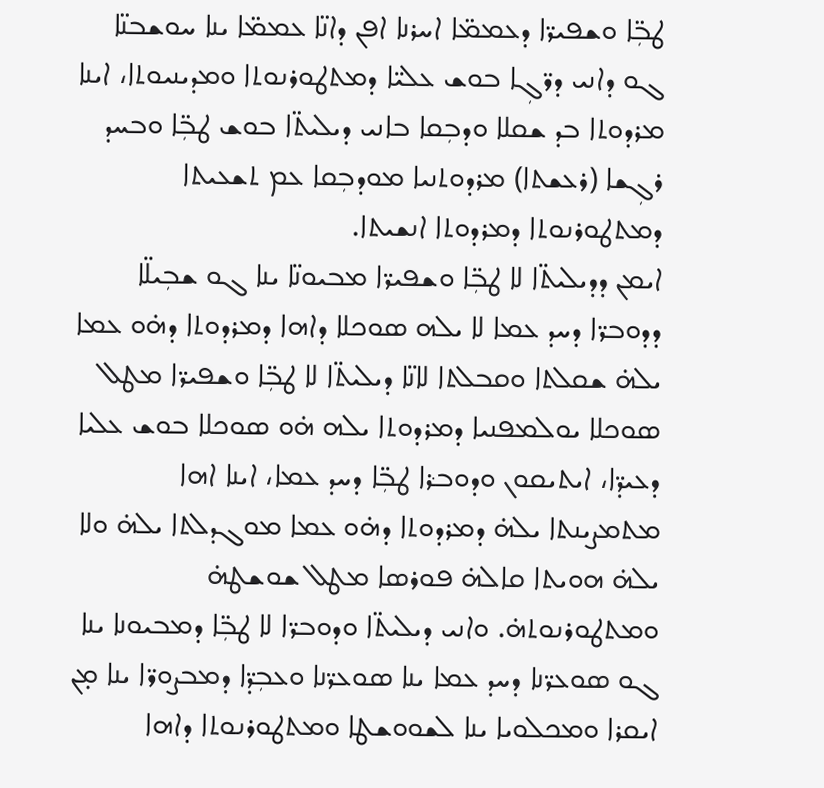ܛܒܼ̈ܐ ܘܫܦܝܪ̈ܐ ܕܥܡܡ̈ܐ ܐܚܪܢܐ ܐܦܢ ܕܐܢ̈ܐ ܥܡܡ̈ܐ ܝܢܐ ܚܘܫܒܢ̈ܐ ܓܘ ܕܐܢܝ ܕܪ̈ܓܼܐ ܒܘܫ ܥܠܝ̈ܐ ܕܡܬܛܘܪܢܘܬܐ ܘܡܕܝܢܝܘܬܐ، ܐܝܢܐ ܡܪܕܘܬܐ ܒܕ ܫܩܠܐ ܘܕܒܼܩܐ ܒܐܢܝ ܕܝܠܝܬ̈ܐ ܒܘܫ ܛܒܼ̈ܐ ܘܒܚܕ ܪܓܼܫܐ (ܪܥܫܬܐ) ܡܪܕܘܬܢܝܐ ܡܘܕܒܼܩܐ ܥܡ ܬܫܥܝܬܐ ܕܡܬܛܘܪܢܘܬܐ ܕܡܪܕܘܬܐ ܐܢܫܝܬܐ.
ܐܝܡܢ ܕܕܝܠܝܬ̈ܐ ܠܐ ܛܒܼ̈ܐ ܘܫܦܝܪ̈ܐ ܡܒܝܘܢ̈ܐ ܝܢܐ ܓܘ ܫܒܼܝܠ̈ܐ ܕܕܘܒܪ̈ܐ ܕܚܕ ܥܡܐ ܠܐ ܝܠܗ ܣܘܟܠܐ ܕܐܗܐ ܕܡܪܕܘܬܐ ܕܗ̇ܘ ܥܡܐ ܝܠܗ̇ ܫܩܠܬܐ ܘܩܒܠܬܐ ܠܐܢ̈ܐ ܕܝܠܝܬ̈ܐ ܠܐ ܛܒܼ̈ܐ ܘܫܦܝܪ̈ܐ ܡܛܠ ܣܘܟܠܐ ܝܘܠܡܦܢܝܐ ܕܡܪܕܘܬܐ ܝܠܗ ܗ̇ܘ ܣܘܟܠܐ ܒܘܫ ܥܠܝܐ ܕܥܝܕ̈ܐ، ܐܝܬܝܩܘܢ ܘܕܘܒܪ݁ܐ ܛܒܼ̈ܐ ܕܚܕ ܥܡܐ، ܐܝܢܐ ܐܗܐ ܡܬܡܨܝܢܬܐ ܝܠܗ̇ ܕܡܪܕܘܬܐ ܕܗ̇ܘ ܥܡܐ ܡܘܓܕܠܬܐ ܝܠܗ̇ ܘܠܐ ܝܠܗ̇ ܗܘܝܬܐ ܩܐܠܗ̇ ܦܘܪܣܐ ܡܛܠ ܫܘܫܛܗ̇ ܘܡܬܛܘܪܢܘܬܗ̇. ܘܐܢܝ ܕܝܠܝܬ̈ܐ ܘܕܘܒܪ̈ܐ ܠܐ ܛܒܼ̈ܐ ܕܡܒܝܘܢܐ ܝܢܐ ܓܘ ܣܘܥܪ̈ܢܐ ܕܚܕ ܥܡܐ ܝܢܐ ܣܘܥܪ̈ܢܐ ܘܥܒܼܕ̈ܐ ܕܡܒܨܘܪ̈ܐ ܝܢܐ ܡ̣ܢ ܐܝܩܪܐ ܘܡܟܠܘܝܐ ܝܢܐ ܠܫܘܘܫܛܐ ܘܡܬܛܘܪܢܘܬܐ ܕܐܗܐ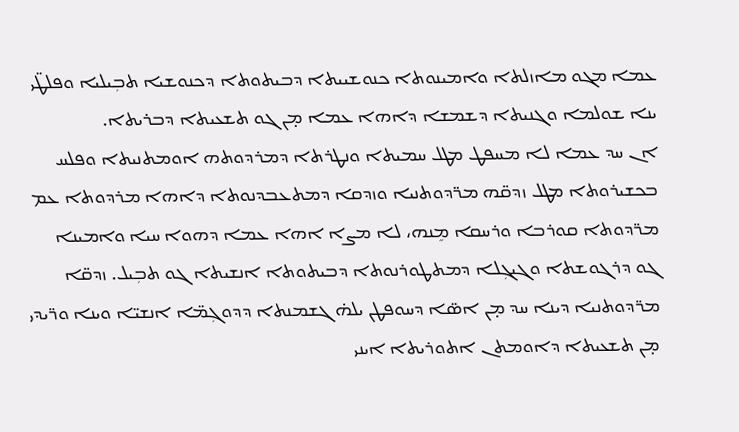ܥܡܐ ܡܓܘ ܡܐܙܠܬܐ ܘܐܡܝܢܘܬܐ ܟܢܘܫܝܝܬܐ ܕܒܝܬܘܬܐ ܕܟܢܘܫܝܐ ܬܒܼܝܠܝܐ ܘܦܠܛ̈ܝ ܝܢܐ ܫܘܠܡܐ ܘܓܢܝܬܐ ܕܫܡܫܐ ܕܐܗܐ ܥܡܐ ܡ̣ܢ ܓܘ ܬܫܥܝܬܐ ܕܒܪܝܬܐ.
ܐܢ ܚܕ ܥܡܐ ܠܐ ܡܚܦܛ ܡܛܠ ܚܡܝܬܐ ܘܢܛܪܬܐ ܕܡܪܕܘܬܗ ܐܘܡܬܢܝܬܐ ܘܦܠܚ ܒܟܫܝܪܘܬܐ ܡܛܠ ܙܕܩ̈ܗ ܡܪ̈ܕܘܬܢܝܐ ܘܙܕܩܐ ܕܡܬܥܒܕܢܘܬܐ ܕܐܗܐ ܡܪܕܘܬܐ ܥܡ ܡܪ̈ܕܘܬܐ ܩܘܪܒܐ ܘܪܚܩܐ ܡܸܢܗ، ܠܐ ܡܨܐ ܐܗܐ ܥܡܐ ܕܗܘܐ ܚܝܐ ܘܐܡܝܢܐ ܓܘ ܕܪܓܘܫܬܐ ܘܓܝܓܼܠܐ ܕܡܬܛܘܪܢܘܬܐ ܕܒܝܬܘܬܐ ܐܢܫܝܬܐ ܓܘ ܬܒܼܝܠ. ܙܕܩ̈ܐ ܡܪ̈ܕܘܬܢܝܐ ܕܝܢܐ ܚܕ ܡ̣ܢ ܐܣ̈ܐ ܕܚܘܦܛܢ ܝܠܗ̇ ܓܫܡܢܬܐ ܕܕܘܓܼܡ̈ܐ ܐܢܫܝ̈ܐ ܘܝܢܐ ܘܪ̈ܝܕܝ ܡ̣ܢ ܬܫܥܝܬܐ ܕܐܘܡܬܢ ܐܬܘܪܝܬܐ ܐܝܢܝ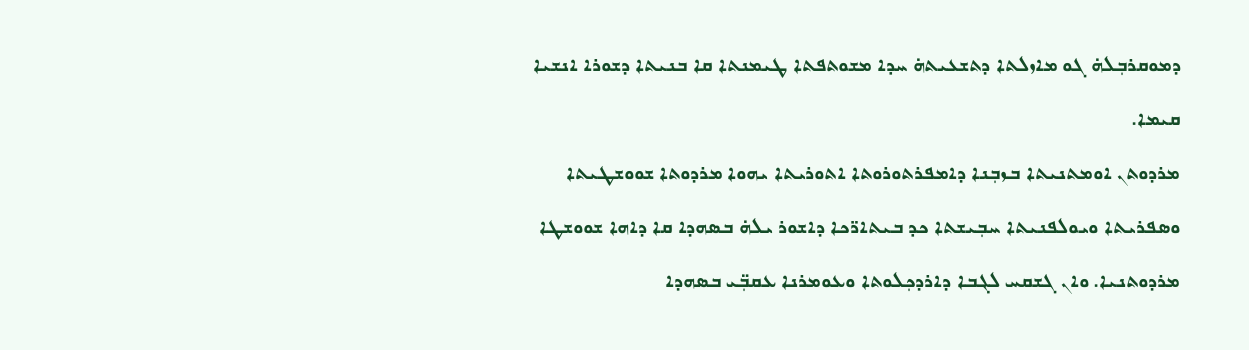ܕܡܘܩܪܒܼܠܗ̇ ܓܘ ܡܐܙܠܬܐ ܕܬܫܥܝܬܗ̇ ܚܕܐ ܡܫܘܬܦܬܐ ܛܝܡܢܬܐ ܩܐ ܒܢܝܬܐ ܕܫܘܪܐ ܐܢܫܝܐ ܩܝܡܐ.
ܡܪܕܘܬܢ ܐܘܡܬܢܝܬܐ ܒܙܒܼܢܐ ܕܐܡܦܪܬܘܪܘܬܐ ܐܬܘܪܝܬܐ ܝܗܘܐ ܡܪܕܘܬܐ ܫܘܘܫܛܝܬܐ ܘܣܦܪܝܬܐ ܘܝܘܠܦܢܝܬܐ ܚܒܼܝܫܬܐ ܟܕ ܒܝܬܐܪ̈ܟܐ ܕܐܫܘܪ ܝܠܗ̇ ܒܣܗܕܐ ܩܐ ܕܐܗܐ ܫܘܘܫܛܐ ܡܪܕܘܬܢܝܐ. ܘܐܢ ܓܫܩܚ ܠܓܒܐ ܕܐܪܕܟܼܠܘܬܐ ܘܥܘܡܪܢܐ ܥܩܒܼ̈ܝ ܒܣܗܕܐ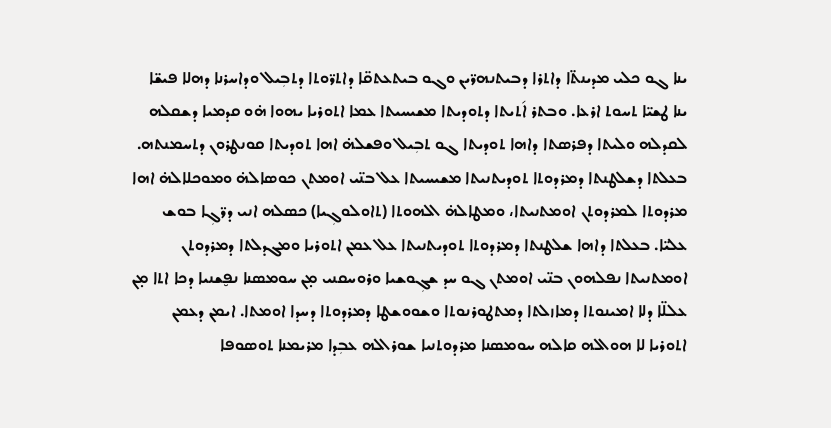ܝܢܐ ܓܘ ܟܠܝ ܡܕܝܢܬ̈ܐ ܕܐܬܪܐ ܕܒܝܬܢܗܪ̈ܝܢ ܘܓܘ ܒܝܬܥܬܩ̈ܐ ܕܐܬܪ̈ܘܬܐ ܕܬܒܼܝܠ ܘܕܐܚܪܢܐ ܕܗܠܐ ܦܝܫ̈ܐ ܝܢܐ ܛܫܝ̈ܐ ܬܚܘܬ ܐܪܥܐ. ܘܒܬܪ ܐ݇ܬܝܬܐ ܕܬܘܕܝܬܐ ܡܫܝܚܝܬܐ ܥܡܐ ܐܬܘܪܝܐ ܝܗܘܐ ܗ̇ܘ ܩܕܡܝܐ ܕܫܩܠܗ ܠܩܕܠܗ ܘܠܝܬܐ ܕܦܪܣܬܐ ܕܐܗܐ ܬܘܕܝܬܐ ܓܘ ܬܒܼܝܠ ܘܦܫܠܗ̇ ܐܗܐ ܬܘܕܝܬܐ ܩܘܢܛܪܘܢ ܕܬܚܡܢܬܗ.
ܒܥܠܬܐ ܕܫܠܛܢܬܐ ܕܡܪܕܘܬܐ ܬܘܕܝܬܢܝܬܐ ܡܫܝܚܝܬܐ ܥܠ ܒܢ̈ܝ ܐܘܡܬܢ ܟܘܣܐܠܗ̇ ܘܡܘܟܠܐܠܗ̇ ܐܗܐ ܡܪܕܘܬܐ ܠܡܪܕܘܬܢ ܐܘܡܬܢܝܬܐ، ܘܡܛܐܠܗ̇ ܐܠܗܘܬܐ (ܬܐܘܠܘܓܼܝܐ) ܟܣܠܗ ܐܢܝ ܕܪ̈ܓܼܐ ܒܘܫ ܥܠܝ̈ܐ. ܒܥܠܬܐ ܕܐܗܐ ܫܠܛܢܬܐ ܕܡܪܕܘܬܐ ܬܘܕܝܬܢܝܬܐ ܥܠ ܥܡܢ ܐܬܘܪܝܐ ܘܡܓܕܠܬܐ ܕܡܪܕܘܬܢ ܐܘܡܬܢܝܬܐ ܢܦܠܗܘܢ ܒܢ̈ܝ ܐܘܡܬܢ ܓܘ ܚܕ ܫܓܼܘܫܝܐ ܘܪܘܚܩܢܝ ܡ̣ܢ ܚܘܡܣܢܐ ܢܦ̮ܫܢܝܐ ܕܟܐ ܐܬܐ ܡ̣ܢ ܥܠܠ̈ܐ ܕܠܐ ܐܡܝܢܘܬܐ ܕܡܐܙܠܬܐ ܕܡܬܛܘܪܢܘܬܐ ܘܫܘܘܫܛܐ ܕܡܪܕܘܬܐ ܕܚܕܐ ܐܘܡܬܐ. ܐܝܡܢ ܕܥܡܢ ܐܬܘܪܝܐ ܠܐ ܗܘܐܠܗ ܩܐܠܗ ܚܘܡܣܢܐ ܡܪܕܘܬܢܝܐ ܫܘܪܐܠܗ ܥܒܼܕܐ ܡܪܝܡܢܐ ܬܘܣܘܦܐ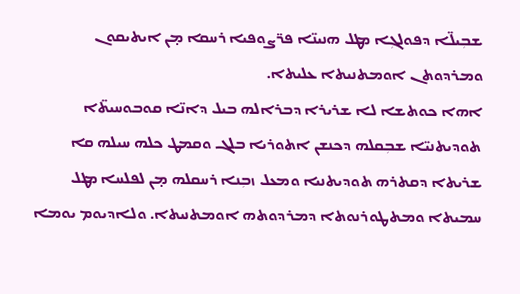ܫܒܼܝܠ̈ܐ ܕܦܘܠܓܼܐ ܡܛܠ ܗܢܝܢ̈ܐ ܦܪ̈ܨܘܦܝܐ ܪܚܩܐ ܡ̣ܢ ܐܝܬܝܩܘܢ ܘܡܪܕܘܬܢ ܐܘܡܬܢܝܬܐ ܥܠܝܬܐ.
ܐܗܐ ܟܘܬܫܐ ܠܐ ܫܪܝܪܐ ܕܒܪܐܠܗ ܒܝܠ ܕܐܢ̈ܐ ܩܘܒܘܚܝܬ̈ܐ ܬܘܕܝܬܢܝ̈ܐ ܫܒܼܩܠܗ ܕܟܢܫܢ ܐܬܘܪܝܐ ܒܠܓ ܘܩܡܛ ܟܠܗ ܚܝܠܗ ܩܐ ܫܪܝܬܐ ܕܩܬܪܗ ܬܘܕܝܬܢܝܐ ܘܡܥܠ ܙܒܼܢܐ ܪܚܩܠܗ ܡ̣ܢ ܠܦܠܚܐ ܡܛܠ ܚܡܝܬܐ ܘܡܬܛܘܪܢܘܬܐ ܕܡܪܕܘܬܗ ܐܘܡܬܢܝܬܐ. ܘܠܐܕܝܘܡ ܝܘܡܐ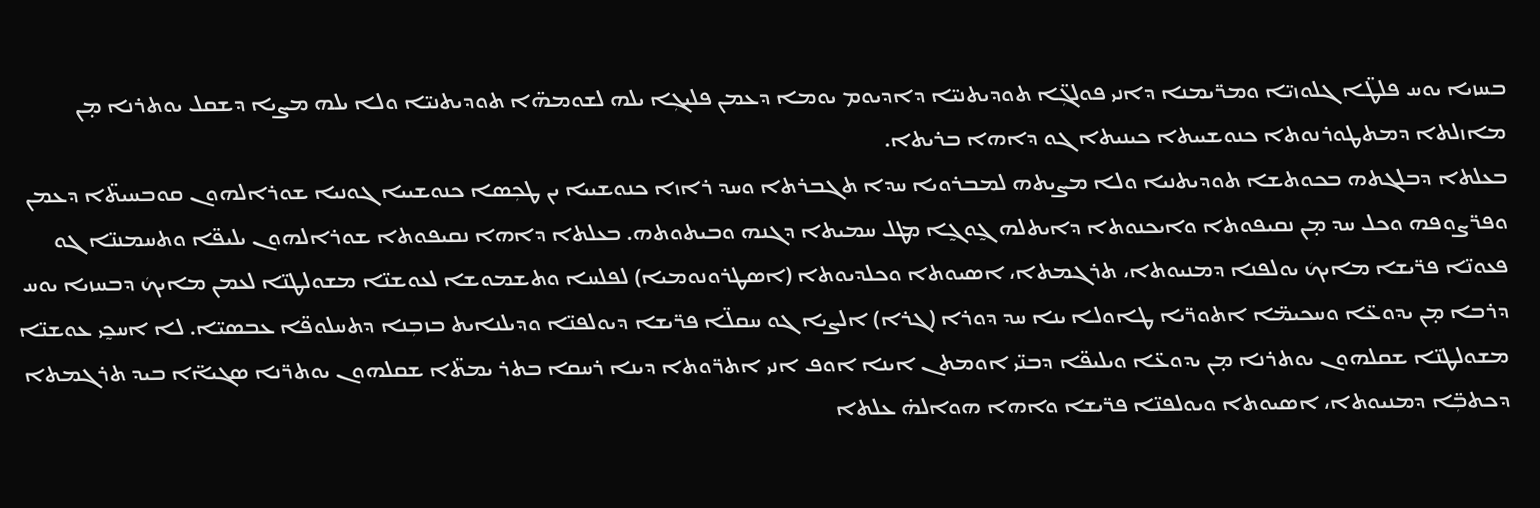ܒܚܙܝܐ ܝܘܚ ܦܠܛ̈ܐ ܓܠܘܙܝ̈ܐ ܘܡܪ̈ܝܡܢܐ ܕܐܢܝ ܦܘܠܓܼ̈ܐ ܬܘܕܝܬܢܝ̈ܐ ܕܐܕܝܘܡ ܝܘܡܐ ܕܥܡܢ ܦܠܝܓܼܐ ܝܠܗ ܠܫܘܡܗ̈ܐ ܬܘܕܝܬܢܝ̈ܐ ܘܠܐ ܝܠܗ ܡܨܝܐ ܕܫܩܠ ܝܘܬܪܢܐ ܡ̣ܢ ܡܐܙܠܬܐ ܕܡܬܛܘܪܢܘܬܐ ܟܢܘܫܝܝܬܐ ܟܝܢܝܬܐ ܓܘ ܕܐܗܐ ܒܪܝܬܐ.
ܒܥܠܬܐ ܕܒܠܓܬܗ ܒܟܘܬܫܐ ܬܘܕܝܬܢܝܐ ܘܠܐ ܡܨܝܬܗ ܠܡܒܪܘܝܐ ܚܕܐ ܬܓܒܪܬܐ ܘܚܕ ܪܐܙܐ ܟܢܘܫܝܝܐ ܝܢ ܛܟܼܣܐ ܟܢܘܫܝܝܐ ܓܘܢܝܐ ܫܘܪܐܠܗܘܢ ܩܘܒܚܝܬ̈ܐ ܕܥܡܢ ܘܦܪ̈ܨܘܦܗ ܘܟܠ ܚܕ ܡ̣ܢ ܢܩܝܦܘܬܐ ܘܐܝܟܢܘܬܐ ܕܐܝܬܠܗ ܓ̰ܘܓ̰ܐ ܡܛܠ ܚܡܝܬܐ ܕܓܢܗ ܘܒܝܬܘܬܗ. ܒܥܠܬܐ ܕܐܗܐ ܢܩܝܦܘܬܐ ܫܘܪܐܠܗܘܢ ܝܠܝܦ̈ܐ ܘܬܚܡܢܢ̈ܐ ܓܘ ܦܥܘܢ̈ܐ ܦܪ̈ܝܫܐ ܡܐܝܟܿ ܝܘܠܦܢܐ ܕܡܢܝܘܬܐ، ܬܪܓܡܬܐ، ܐܣܝܘܬܐ ܘܟܠܕܝܘܬܐ (ܐܣܛܪܘܢܘܡܝܐ) ܠܦܠܚܐ ܘܬܫܡܘܫܐ ܠܥܘܫܢ̈ܐ ܡܫܘܠܛܢ̈ܐ ܠܥܡܢ ܡܐܝܟܿ ܕܒܚܙܝܐ ܝܘܚ ܕܪܒܐ ܡ̣ܢ ܝܕܘܥ̈ܐ ܘܚܟܝܡ̈ܐ ܐܬܘܪ̈ܝܐ ܛܐܘܠܐ ܝܢܐ ܚܕ ܕܘܪܐ (ܓܪܐ) ܐܠܨܝܐ ܓܘ ܚܩܠ̈ܐ ܦܪ̈ܝܫܐ ܕܝܘܠܦܢ̈ܐ ܘܕܝܠܢܐܝܬ ܒܙܒܼܢܐ ܕܬܚܠܘܦ̈ܐ ܥܒܣܝ̈ܐ. ܠܐ ܐܚܟ̰ܝ ܥܘܫܢ̈ܐ ܡܫܘܠܛܢ̈ܐ ܫܩܠܗܘܢ ܝܘܬܪܢܐ ܡ̣ܢ ܝܕܘܥ̈ܐ ܘܝܠܝܦ̈ܐ ܕܒܢ̈ܝ ܐܘܡܬܢ ܐܝܢܐ ܐܘܦ ܐܢܝ ܐܬܪ̈ܘܬܐ ܕܝܢܐ ܪܚܩܐ ܒܬܪ ܝܡܬ̈ܐ ܫܩܠܗܘܢ ܝܘܬܪ̈ܢܐ ܣܓܝܐ̈ܐ ܒܝܕ ܬܪܓܡܬܐ ܕܟܬܒܼ̈ܐ ܕܡܢܝܘܬܐ، ܐܣܝܘܬܐ ܘܝܘܠܦܢ̈ܐ ܦܪ̈ܝܫܐ ܘܐܗܐ ܗܘܐܠܗ̇ ܥܠܬܐ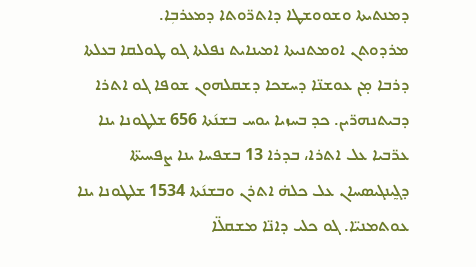ܕܡܢܬܝܬܐ ܘܫܘܘܫܛܐ ܕܐܬܪ̈ܘܬܐ ܕܡܥܪܒܼܐ.
ܡܪܕܘܬܢ ܐܘܡܬܢܝܬܐ ܐܡܝܢܐܝܬ ܢܦܠܬܐ ܓܘ ܛܘܠܩܐ ܒܥܠܬܐ ܕܪܒܐ ܡ̣ܢ ܥܘܫܢ̈ܐ ܕܚܫܟܐ ܕܫܩܠܗܘܢ ܫܘܦܐ ܓܘ ܐܬܪܐ ܕܒܝܬܢܗܪ̈ܝܢ. ܟܕ ܒܚܙܝܐ ܝܘܚ ܒܫܢ݇ܬܐ 656 ܫܠܛܘܢܐ ܝܢܐ ܥܪ̈ܒܝܐ ܥܠ ܐܬܪܐ، ܒܕܪܐ 13 ܒܫܦܚܐ ܝܢܐ ܨܦܚܝܬ̈ܐ ܕܓ̰ܝܢܓܝܣܚܐܢ ܥܠ ܟܠܗ̇ ܐܬܪܢ ܘܒܫܢ݇ܬܐ 1534 ܫܠܛܘܢܐ ܝܢܐ ܥܘܬܡܢܝ̈ܐ. ܓܘ ܟܠܝ ܕܐܢ̈ܐ ܡܫܩܠ̈ܐ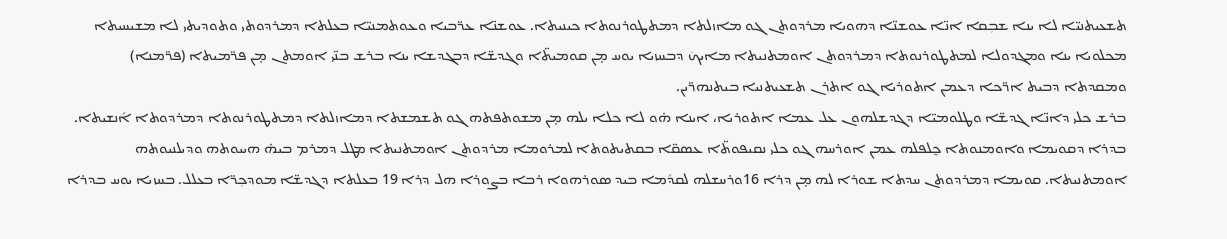ܬܫܥܝܬܢܝ̈ܐ ܠܐ ܝܢܐ ܫܒܼܩܐ ܐܢ̈ܐ ܥܘܫܢ̈ܐ ܕܗܘܝܐ ܡܪܕܘܬܢ ܓܘ ܡܐܙܠܬܐ ܕܡܬܛܘܪܢܘܬܐ ܟܝܢܝܬܐ. ܥܘܫܢ̈ܐ ܥܪ̈ܒܝܐ ܘܥܘܬܡܢܝ̈ܐ ܒܥܠܬܐ ܕܡܪܕܘܬܝ ܘܬܘܕܝܬܝ ܠܐ ܡܫܝܚܝܬܐ ܡܟܠܘܝܐ ܝܢܐ ܘܡܓܕܘܠܐ ܠܡܬܛܘܪܢܘܬܐ ܕܡܪܕܘܬܢ ܐܘܡܬܢܝܬܐ ܡܐܝܟܿ ܕܒܚܙܝܐ ܝܘܚ ܡ̣ܢ ܩܘܡܝܬ̈ܐ ܘܓܕܫ̈ܐ ܕܒܓܕܫܐ ܝܢܐ ܒܪܫ ܒܢ̈ܝ ܐܘܡܬܢ ܡ̣ܢ ܦܪ̈ܡܝܬܐ (ܦܪ̈ܡܢܐ) ܘܡܩܕܬܐ ܕܒܝܬ ܐܪ̈ܟܐ ܕܥܡܢ ܐܬܘܪܝܐ ܓܘ ܐܬܪܢ ܬܫܥܝܬܢܝܐ ܒܝܬܢܗܪ̈ܝܢ.
ܒܪܫ ܟܠܝ ܕܐܢ̈ܐ ܓܕܫ̈ܐ ܘܛܠܘܡܝ̈ܐ ܕܓܕܫܠܗܘܢ ܥܠ ܥܡܐ ܐܬܘܪܝܐ، ܐܝܢܐ ܗ̇ܘ ܠܐ ܟܠܐ ܝܠܗ ܡ̣ܢ ܡܫܘܬܦܬܗ ܓܘ ܬܫܡܫܬܐ ܕܡܐܙܠܬܐ ܕܡܬܛܘܪܢܘܬܐ ܕܡܪܕܘܬܐ ܐ݇ܢܫܝܬܐ. ܒܕܪܐ ܕܩܘܝܡܐ ܘܐܘܡܢܘܬܐ ܟ̰ܠܦܠܗ ܥܡܢ ܐܘܪܚܗ ܓܘ ܟܠܝ ܢܩܝܦܘܬ̈ܐ ܥܣܩ̈ܐ ܒܩܬܝܬܘܬܐ ܠܡܪܘܡܐ ܡܪܕܘܬܢ ܐܘܡܬܢܝܬܐ ܡܛܠ ܕܡܪܡ ܒܝܗ̇ ܗܝܝܘܬܗ ܘܕܝܠܢܝܘܬܗ ܐܘܡܬܢܝܬܐ. ܩܘܝܡܐ ܕܡܪܕܘܬܢ ܚܕܬܐ ܫܘܪܐ ܠܗ ܡ̣ܢ ܕܪܐ 16ܘܪܚܫܠܗ ܠܩܕ݇ܡܐ ܒܝܕ ܣܘܪܗܘܐ ܪܒܐ ܒܨܘܪܐ ܗܠ ܕܪܐ 19 ܒܥܠܬܐ ܕܓܕܫ̈ܐ ܡܘܕܟܼܪ̈ܐ ܒܥܠܠ. ܒܚܙܝܐ ܝܘܚ ܒܕܪܐ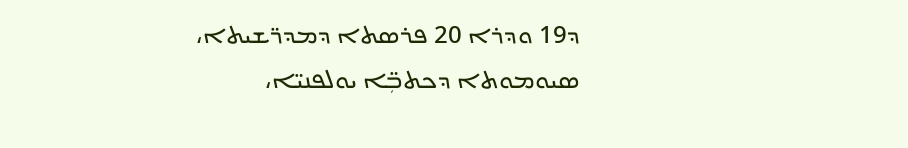ܕ19 ܘܕܪܐ 20 ܦܪܣܬܐ ܕܡܕܪ̈ܫܝܬܐ، ܣܝܘܡܘܬܐ ܕܟܬܒܼ̈ܐ ܝܘܠܦܢܝ̈ܐ،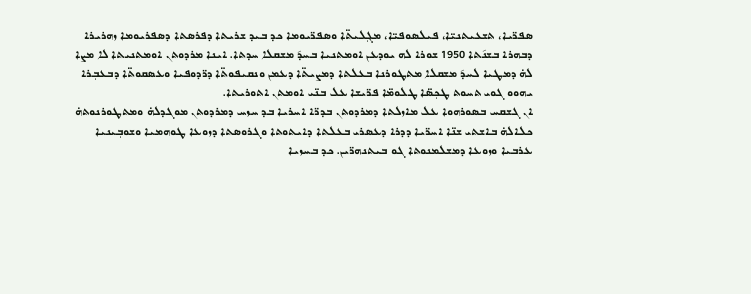ܣܦܪ̈ܝܐ، ܬܫܥܝܬܢܝ̈ܐ، ܦܝܠܣܘܦܝ̈ܐ، ܡܓܼܠܝܬ̈ܐ ܘܣܦܪ̈ܝܘܡܐ ܟܕ ܒܝܕ ܫܪܝܬܐ ܕܦܪܣܬܐ ܕܣܦܪܝܘܡܐ ܙܗܪܝܪܐ ܕܒܗܪܐ ܒܫܢ݇ܬܐ 1950 ܫܘܪܐ ܠܗ ܝܘܕܥܢ ܐܘܡܬܢܝܐ ܒܚܕ݇ ܡܫܩܠܐ ܚܕܬܐ. ܐܝܢܐ ܡܪܕܘܬܢ ܐܘܡܬܢܝܬܐ ܠܐ ܡܨܐ ܠܗ̇ ܕܡܛܝܐ ܠܚܕ݇ ܡܫܩܠܐ ܡܬܛܘܪܢܐ ܒܥܠܬܐ ܕܡܨܝܬ̈ܐ ܕܥܡܢ ܘܢܩܝܦܘܬ̈ܐ ܕܪ̈ܕܘܦܝܐ ܘܥܣܩܘܬ̈ܐ ܕܒܥܒܼܪܐ ܝܗܘܘ ܓܘܝ ܬܚܘܬ ܛܟܼܣ̈ܐ ܛܠܘܡ̈ܐ ܦܪ̈ܝܫܐ ܥܠ ܒܢ̈ܝ ܐܘܡܬܢ ܐܬܘܪܝܬܐ.
ܐܢ ܓܫܩܚ ܒܣܘܪܗܘܐ ܥܠ ܡܐܙܠܬܐ ܕܡܪܕܘܬܢ ܒܕܪ̈ܐ ܐܚܪܝܐ ܒܕ ܚܙܚ ܕܡܪܕܘܬܢ ܡܘܓܕܠܗ̇ ܘܡܬܛܘܪܢܘܬܗ̇ ܟܠܐܠܗ̇ ܒܐܫܬܝ ܫܢ̈ܐ ܐܚܪ̈ܝܐ ܕܕܪܐ ܕܥܣܪܝ ܒܥܠܬܐ ܕܐܝܬܘܬܐ ܘܓܪܘܣܬܐ ܕܙܘܥܐ ܛܘܗܡܝܐ ܘܫܘܒܼܝܢܝܐ ܥܪܒܝܐ ܘܙܘܥܐ ܕܡܫܠܡܢܘܬܐ ܓܘ ܒܝܬܢܗܪ̈ܝܢ. ܟܕ ܒܚܙܝܐ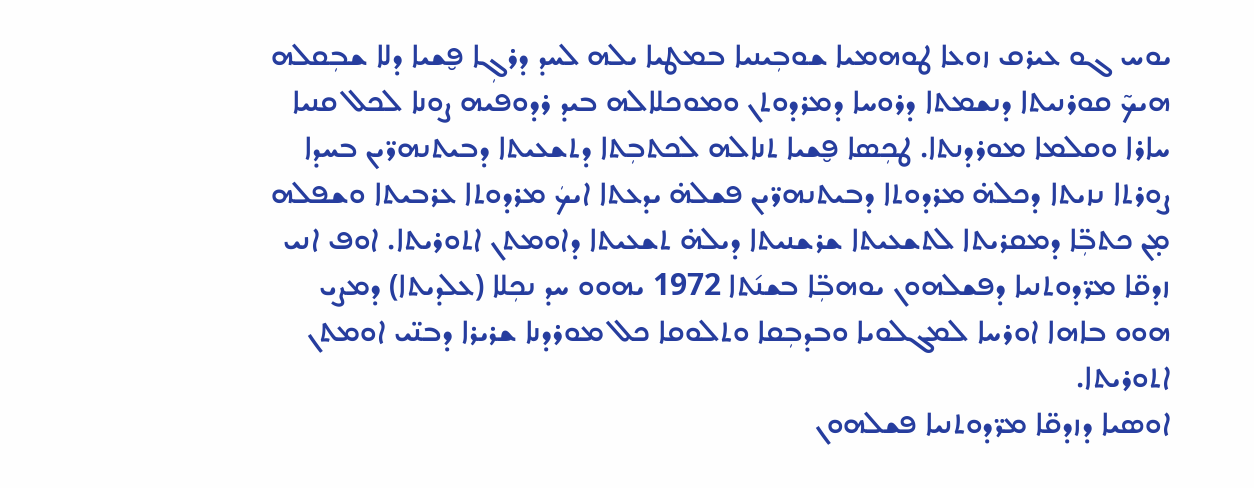ܝܘܚ ܓܘ ܥܝܪܩ ܙܘܥܐ ܛܘܗܡܝܐ ܫܘܒܼܝܢܝܐ ܒܡܛܝܐ ܝܠܗ ܠܚܕ ܕܪܓܼܐ ܦ̮ܫܝܐ ܕܠܐ ܫܒܼܩܠܗ ܗܝܟ̃ ܩܘܪܢܝܬܐ ܕܢܫܡܬܐ ܕܪܘܚܐ ܕܡܪܕܘܬܢ ܘܡܘܟܠܐܠܗ ܒܝܕ ܪܕܘܦܝܗ ܨܘܢܐ ܠܟܠ ܩܢܝܐ ܚܐܪܐ ܘܩܠܡܐ ܡܘܪܕܢܬܐ. ܛܟܼܣܐ ܦ̮ܫܝܐ ܬܢܐܠܗ ܠܟܬܒܼܬܐ ܕܬܫܥܝܬܐ ܕܒܝܬܢܗܪ̈ܝܢ ܒܚܕܐ ܨܘܪܬܐ ܢܙܝܬܐ ܕܟܠܗ̇ ܡܪܕܘܬܐ ܕܒܝܬܢܗܪ̈ܝܢ ܦܫܠܗ̇ ܝܕܥܬܐ ܐܝܟܿ ܡܪܕܘܬܐ ܥܪܒܝܬܐ ܘܫܦܠܗ ܡ̣ܢ ܟܬܒܼ̈ܐ ܕܡܩܪܝܬܐ ܠܬܫܥܝܬܐ ܫܪܫܢܝܬܐ ܕܝܠܗ̇ ܬܫܥܝܬܐ ܕܐܘܡܬܢ ܐܬܘܪܝܬܐ. ܐܘܦ ܐܢܝ ܙܕܩ̈ܐ ܡܪ̈ܕܘܬܢܝܐ ܕܦܫܠܗܘܢ ܝܘܗܒܼ̈ܐ ܒܫܢ݇ܬܐ 1972 ܝܗܘܘ ܚܕ ܢܟܼܠܐ (ܥܠܕܝܬܐ) ܕܡܨܝ ܗܘܘ ܒܐܗܐ ܐܘܪܚܐ ܠܡܓܠܘܝܐ ܘܒܕܒܼܩܐ ܘܬܠܘܩܐ ܟܠ ܡܘܪܕܢܐ ܫܪܝܪܐ ܕܒܢ̈ܝ ܐܘܡܬܢ ܐܬܘܪܝܬܐ.
ܐܘܣܝܐ ܕܙܕܩ̈ܐ ܡܪ̈ܕܘܬܢܝܐ ܦܫܠܗܘܢ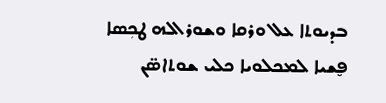ܒܕܝܘܬܐ ܥܠ ܘܪܩܐ ܘܫܘܪܐܠܗ ܛܟܼܣܐ ܦ̮ܫܝܐ ܠܡܟܠܘܝܐ ܟܠܝ ܫܘܬܐܣ̈ܢ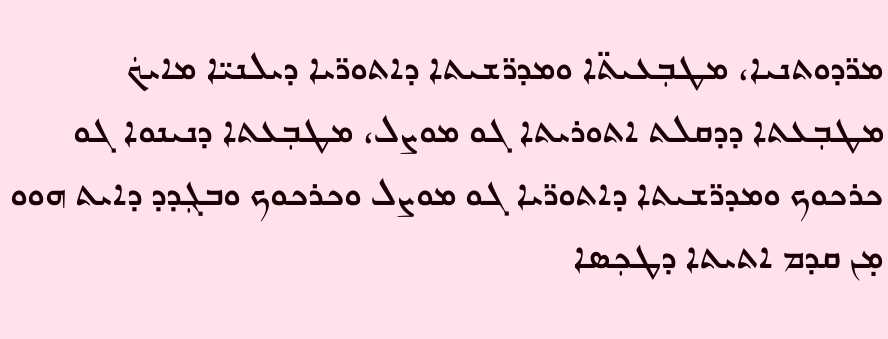ܡܪ̈ܕܘܬܢܝܐ، ܡܛܒܼܥܝܬ̈ܐ ܘܡܕܪ̈ܫܝܬܐ ܕܐܬܘܪ̈ܝܐ ܕܝܠܢܝ̈ܐ ܡܐܝܟܿ ܡܛܒܼܥܬܐ ܕܕܩܠܬ ܐܬܘܪܝܬܐ ܓܘ ܡܘܨܠ، ܡܛܒܼܥܬܐ ܕܢܝܢܘܐ ܓܘ ܟܪܟܘܟ ܘܡܕܪ̈ܫܝܬܐ ܕܐܬܘܪ̈ܝܐ ܓܘ ܡܘܨܠ ܘܟܪܟܘܟ ܘܒܓܼܕܕ ܕܐܝܬ ܗܘܘ ܡ̣ܢ ܩܕܡ ܐܬܝܬܐ ܕܛܟܼܣܐ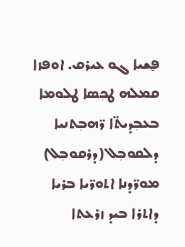ܦ̮ܫܝܐ ܓܘ ܥܝܪܩ. ܐܘܦܙܐ ܩܡܠܗ ܛܟܼܣܐ ܛܠܘܡܐ ܒܥܒܼܕܝܬ̈ܐ ܪ̈ܗܒܼܬܢܝܐ ܕܠܩܘܒܼܠ (ܕܪܩܘܒܼܠ) ܡܘܪ̈ܕܢܐ ܐܬܘܪ̈ܝܐ ܒܪܝܐ ܕܐܬܪܐ ܒܝܕ ܙܪܥܬܐ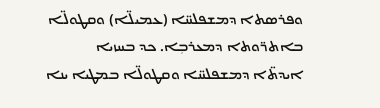ܘܦܪܣܬܐ ܕܡܫܦܠܚ̈ܐ (ܥܡܝܠ̈ܐ) ܘܩܛܘܠ̈ܐ ܒܐܬܪ̈ܘܬܐ ܕܡܥܪܒܼܐ. ܟܕ ܒܚܙܝܐ ܐܝܕܬ̈ܐ ܕܡܫܦܠܚ̈ܐ ܘܩܛܘܠ̈ܐ ܒܡܛܝܐ ܝܢܐ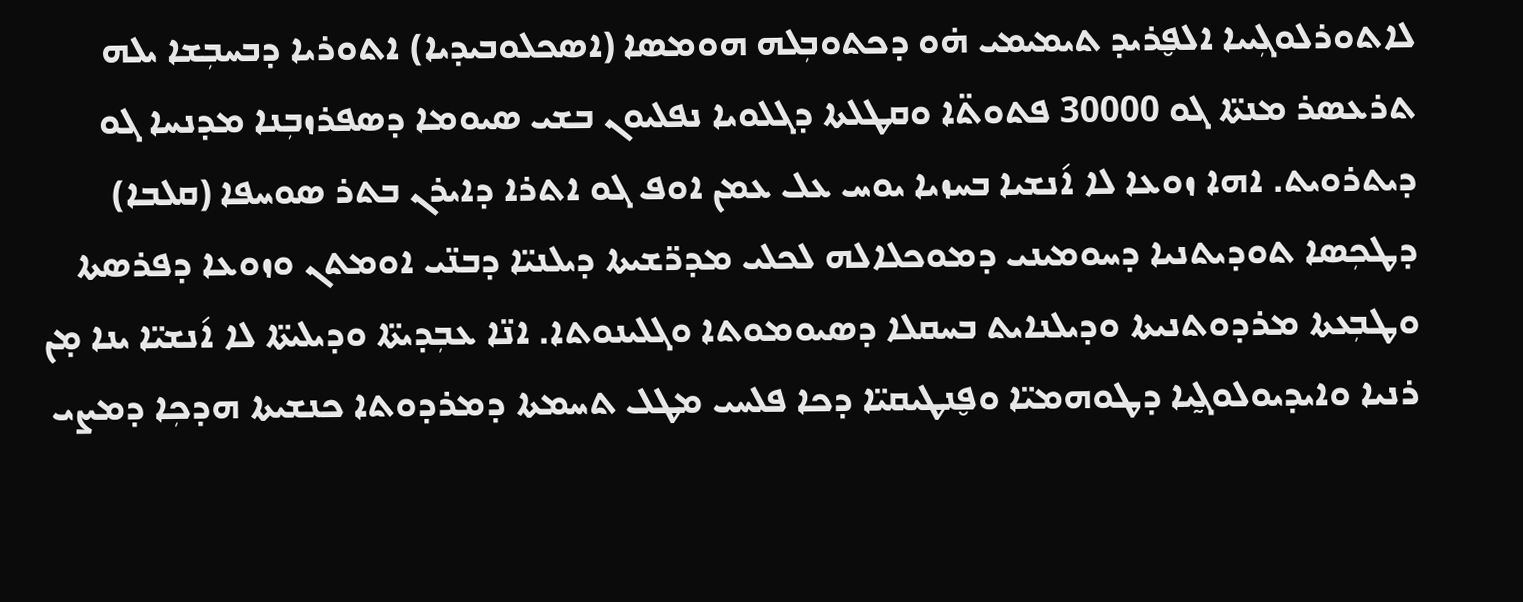ܠܐܬܘܪܠܘܓܼܝܝܐ ܐܠܦ̮ܪܝܕ ܬܝܡܝܡܝ ܗ̇ܘ ܕܟܬܘܒܼܠܗ ܗܘܡܣܐ (ܐܣܟܠܘܒܝܕܝܐ) ܐܬܘܪܝܐ ܕܒܚܒܼܫܐ ܝܠܗ ܬܪܥܣܪ ܡܢܬ̈ܐ ܓܘ 30000 ܦܬܘܬ̈ܐ ܘܩܛܠܬܐ ܕܓܠܘܝܐ ܢܦܠܝܘܢ ܒܫܝ ܣܝܘܡܐ ܕܣܦܪܙܒܼܢܐ ܡܕܢܚܐ ܓܘ ܕܝܬܪܘܝܬ. ܐܗܐ ܙܘܥܐ ܠܐ ܐ݇ܢܫܝܐ ܒܚܙܝܐ ܝܘܚ ܥܠ ܥܡܢ ܐܘܦ ܓܘ ܐܬܪܐ ܕܐܝܪܢ ܒܬܪ ܣܘܚܦܐ (ܩܠܒܐ) ܕܛܟܼܣܐ ܬܘܕܝܬܢܝܐ ܕܚܘܡܝܢܝ ܕܡܘܟܠܐܠܗ ܠܟܠܝ ܡܕܪ̈ܫܝܬܐ ܕܝܠܢܝ̈ܐ ܕܒܢ̈ܝ ܐܘܡܬܢ ܘܙܘܥܐ ܕܦܪܣܬܐ ܘܛܒܼܥܬܐ ܡܪܕܘܬܢܝܬܐ ܘܕܝܠܢܐܝܬ ܒܚܩܠܐ ܕܣܝܘܡܘܬܐ ܘܓܠܝܢܘܬܐ. ܐܢ̈ܐ ܥܒܼܕܝܬ̈ܐ ܘܕܝܠܝܬ̈ܐ ܠܐ ܐ݇ܢܫܝ̈ܐ ܝܢܐ ܡ̣ܢ ܪܢܝܐ ܘܐܝܕܝܘܠܘܓ̰ܝܐ ܕܛܘܗܡܝ̈ܐ ܘܦ̮ܢܛܝܩܝ̈ܐ ܕܟܐ ܦܠܚܝ ܡܛܠ ܬܚܡܬܐ ܕܡܪܕܘܬܐ ܟܢܫܝܬܐ ܗܕܟܼܐ ܕܡܨܝ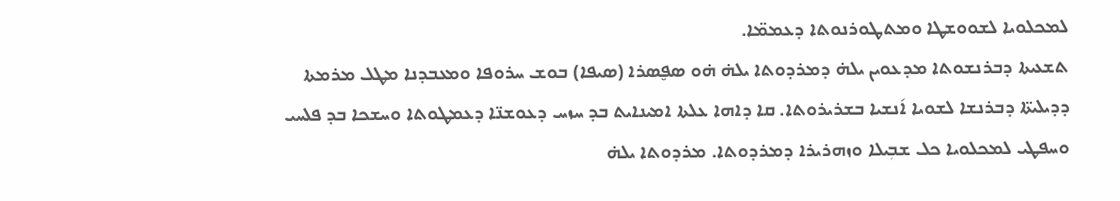ܠܡܟܠܘܝܐ ܠܫܘܘܫܛܐ ܘܡܬܛܘܪܢܘܬܐ ܕܥܡܡ̈ܐ.
ܬܫܥܝܬܐ ܕܒܪܢܫܘܬܐ ܡܕܥܘܝܢ ܝܠܗ̇ ܕܡܪܕܘܬܐ ܝܠܗ̇ ܗ̇ܘ ܣܦ̮ܣܪܐ (ܣܝܦܐ) ܒܘܫ ܚܪܘܦܐ ܘܡܥܒܕܢܐ ܡܛܠ ܡܪܡܬܐ ܕܕܝܠܝܬ̈ܐ ܕܒܪܢܫܐ ܠܫܘܝܐ ܐ݇ܢܫܝܐ ܒܫܪܝܪܘܬܐ. ܩܐ ܕܐܗܐ ܥܠܬܐ ܐܡܝܢܐܝܬ ܒܕ ܚܙܚ ܕܥܘܫܢ̈ܐ ܕܥܡܛܘܬܐ ܘܚܫܟܐ ܒܕ ܦܠܚܝ ܘܚܦܛܝ ܠܡܟܠܘܝܐ ܟܠ ܫܒܼܝܠܐ ܘܙܗܪܝܪܐ ܕܡܪܕܘܬܐ. ܡܪܕܘܬܐ ܝܠܗ̇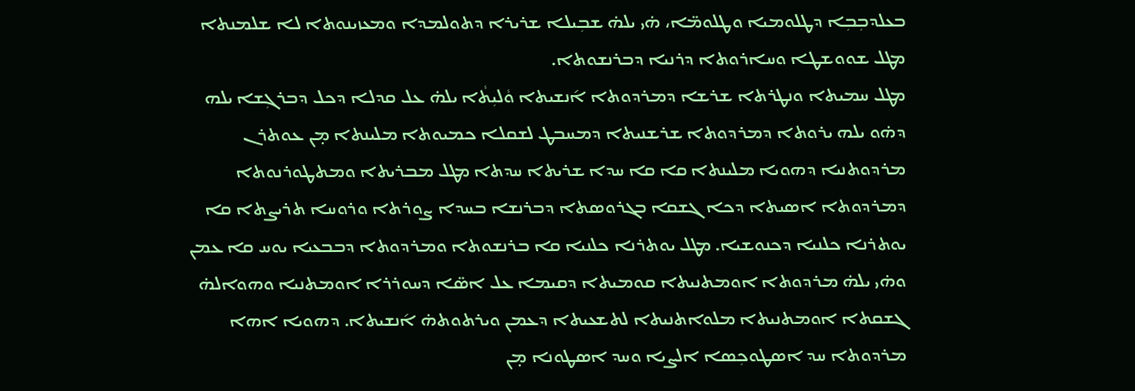ܒܥܠܕܒܼܒܼܐ ܕܛܠܘܡܝܐ ܘܛܠܘܡ̈ܐ، ܗ̇ܝ ܝܠܗ̇ ܫܒܼܝܠܐ ܫܪܝܪܐ ܕܬܘܠܡܕܐ ܘܡܥܙܝܢܘܬܐ ܠܐ ܫܠܡܢܬܐ ܡܛܠ ܫܘܘܫܛܐ ܘܚܐܪܘܬܐ ܕܪܢܝܐ ܕܒܪܢܫܘܬܐ.
ܡܛܠ ܚܡܝܬܐ ܘܢܛܪܬܐ ܫܪܫܐ ܕܡܪܕܘܬܐ ܐ݇ܢܫܝܬܐ ܘܵܠܝܼܬܵܐ ܝܠܗ̇ ܥܠ ܩܕܠܐ ܕܟܠ ܕܒܪܓܼܫܐ ܝܠܗ ܕܗ̇ܘ ܝܠܗ ܝܪܘܬܐ ܕܡܪܕܘܬܐ ܫܪܫܢܝܬܐ ܕܡܚܒܛ ܠܫܩܠܐ ܟܡܝܘܬܐ ܡܠܝܢܬܐ ܡ̣ܢ ܥܘܬܪܢ ܡܪܕܘܬܢܝܐ ܕܗܘܝܐ ܡܠܝܢܬܐ ܩܐ ܩܐ ܚܕܐ ܫܪܝܬܐ ܚܕܬܐ ܡܛܠ ܡܒܪܝܬܐ ܘܡܬܛܘܪܢܘܬܐ ܕܡܪܕܘܬܐ ܐܣܝܬܐ ܕܟܐ ܓܫܩܐ ܒܓܪܘܣܬܐ ܕܒܪܢܫܐ ܒܚܕܐ ܨܘܪܬܐ ܘܪܘܚܐ ܬܪܝܨܬܐ ܩܐ ܝܘܬܪܢܐ ܟܠܢܝܐ ܕܟܢܘܫܝܐ. ܡܛܠ ܝܘܬܪܢܐ ܟܠܢܝܐ ܩܐ ܒܪܢܫܘܬܐ ܘܡܪܕܘܬܐ ܕܒܒܥܝܐ ܝܘܚ ܩܐ ܥܡܢ ܘܗ̇ܝ ܝܠܗ̇ ܡܪܕܘܬܐ ܐܘܡܬܢܝܬܐ ܩܘܡܝܬܐ ܕܩܝܡܐ ܥܠ ܐܣ̈ܐ ܕܚܘܪܪܐ ܐܘܡܬܢܝܐ ܘܗܘܐܠܗ̇ ܓܫܩܬܐ ܐܘܡܬܢܝܬܐ ܡܠܘܐܬܢܝܬܐ ܠܬܫܥܝܬܐ ܕܥܡܢ ܘܝܪܬܘܬܗ̇ ܐ݇ܢܫܝܬܐ. ܕܗܘܝܐ ܐܗܐ ܡܪܕܘܬܐ ܚܕ ܐܣܛܘܟܼܣܐ ܐܠܨܝܐ ܘܚܕ ܐܣܛܘܢܐ ܡ̣ܢ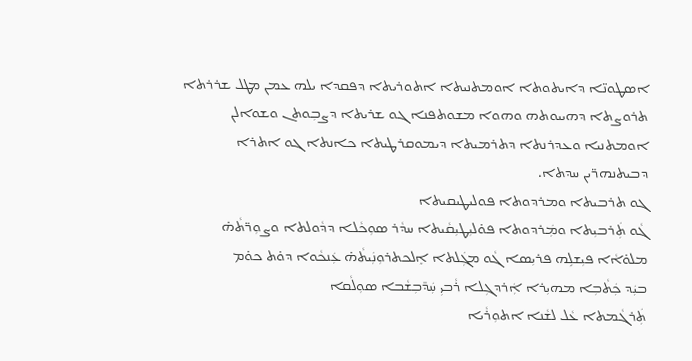ܐܣܛܘܢ̈ܐ ܕܐܝܬܘܬܐ ܐܘܡܬܢܝܬܐ ܐܬܘܪܝܬܐ ܕܦܩܕܐ ܝܠܗ ܥܡܢ ܡܛܠ ܫܪܪܬܐ ܬܪܘܨܬܐ ܕܗܝܝܘܬܗ ܘܗܘܐ ܡܫܘܬܦܢܐ ܓܘ ܫܪܝܬܐ ܕܨܒܼܘܬܢ ܘܫܘܐܠܢ ܐܘܡܬܢܝܐ ܘܥܕܪܢܬܐ ܕܬܪܡܝܬܐ ܕܝܡܘܩܪܛܝܬܐ ܟܐܢܬܐ ܓܘ ܐܬܪܐ ܕܒܝܬܢܗܪ̈ܝܢ ܚܕܬܐ.
ܓܘ ܬܪܒܝܬܐ ܘܡܪܕܘܬܐ ܦܘܠܝܛܝܩܝܬܐ
ܓܵܘ ܬܲܪܒܝܼܬܐ ܘܡܲܪܕܘܬܐ ܦܘ̇ܠܝܼܛܝܼܩܵܝܬܐ ܚܕܵܪ ܣܘܼܟܵܠܐ ܕܕܵܘܠܬܐ ܘܨܘܼܪ̈ܬܵܗ̇
ܡܠܘ̇ܐܵܐ ܦܝܼܫܠܹܗ ܦܪܝܼܣܐ ܓܵܘ ܡܓܲܠܬܐ ܐܸܠܟܬܪܘܼܢܲܝܬܵܗ̇ ܥܲܢܟܵܘܐ ܕܘ̇ܬ ܟܘ̇ܡ
ܒܝܲܕ ܟܲܬܵܒܼܐ ܡܗܝܼܪܐ ܐܲܪܕܓܼܠܐ ܪܵܒܝܼ ܚܲܕ̄ܒܼܫܵܒܐ ܣܘܼܠܵܩܐ
ܬܲܪܓܵܡܬܐ ܥܵܠ ܠܫܵܢܐ ܐܬܘܼܪܵܝܐ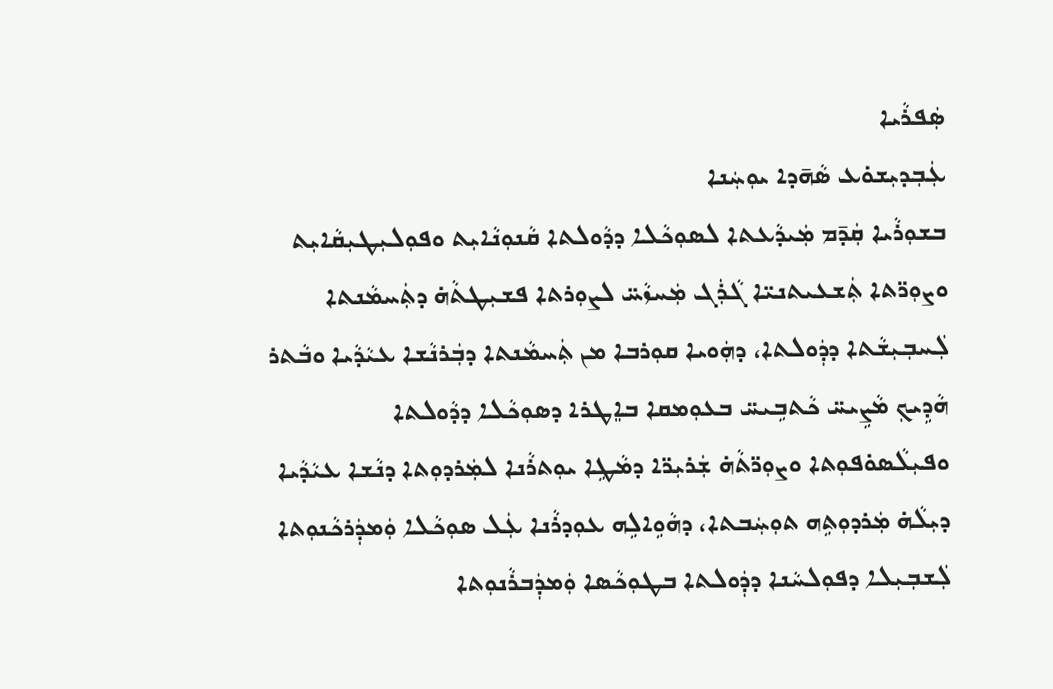ܣܲܦܪܵܝܐ
ܥܲܒܼܕܝܼܫܘ̇ܥ ܣܵܗ̄ܕܐ ܝܘܼܚܲܢܐ
ܒܫܘܼܪܵܝܐ ܩܲܕ̄ܡ ܡܲܝܕܵܥܬܐ ܠܣܘܼܟܵܠܐ ܕܕܵܘܠܬܐ ܩܵܢܘܼܢܵܐܝܼܬ ܘܦܘܼܠܝܼܛܝܼܩܵܐܝܼܬ ܘܨܘܼܪ̈ܬܐ ܬܲܫܥܝܬܢܝ̈ܐ ܓܵܪܲܓ ܡܲܚܙܵܚ̈ ܠܨܘܼܪܬܐ ܦܫܝܼܛܬܵܗ̇ ܕܬܲܚܡܵܢܬܐ ܠܲܚܒܼܝܼܫܵܬܐ ܕܕܲܘܠܬܐ، ܕܗܲܘܝܐ ܩܘܼܪܒܐ ܡܢ ܬܲܚܡܵܢܬܐ ܕܒܲܪܢܵܫܐ ܥܝܵܕܵܝܐ ܘܒܵܬܪ ܗܵܕܹܝܟܼ ܡܵܨܹܝܚ̈ ܟܵܬܒܹܝܚ̈ ܒܥܘܼܡܩܐ ܒܐܸܛܪܐ ܕܣܘܼܟܵܠܐ ܕܕܵܘܠܬܐ ܘܦܝܼܠܵܣܘ̇ܦܘܼܬܐ ܘܨܘܼܪ̈ܬܵܗ̇ ܫܲܪܝܼܪ̈ܐ ܕܡܵܛܹܐ ܝܘܼܬܪܵܢܐ ܠܡܲܪܕܘܼܬܐ ܕܢܵܫܐ ܥܝܵܕܵܝܐ ܕܝܼܠܵܗ̇ ܡܲܪܕܘܼܬܹܗ ܬܘܼܚܲܒܬܐ، ܕܗܵܘܹܐܠܹܗ ܥܘܼܕܪܵܢܐ ܥܲܠ ܣܘܼܟܵܠܐ ܘܲܡܕܲܪܟܵܢܘܼܬܐ ܠܲܫܒܼܝܼܠܐ ܕܦܘܼܠܚܵܢܐ ܕܕܲܘܠܬܐ ܒܛܘܼܟܵܣܐ ܘܲܡܕܲܒܪܵܢܘܼܬܐ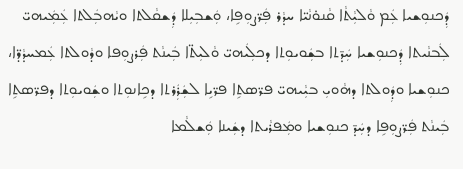ܕܲܟܢܘܼܫܝܐ ܥܲܡ ܘܵܠܝܼܵܬܵܐ ܩܵܢܘ̇ܢܵܝ̈ܐ ܚܕܵܪ ܦܲܪ̈ܨܘܼܦܹܐ، ܘܲܫܒܼܝܼܠܐ ܕܲܫܩܵܠܬܐ ܘܝܵܗܒܲܠܬܐ ܥܲܡܲܝܗܝ̈ ܠܲܒܢܵܝܬܐ ܕܲܟܢܘܼܫܝܐ ܚܲܕ̄ܬܐ ܒܫܲܘܝܘܼܬܐ ܕܟܠܲܝܗܝ̈ ܘܵܠܝܼܬ̈ܐ ܒܲܝܢܵܬ ܦܲܪܨܘܼܦܐ ܘܕܵܘܠܬܐ ܥܲܡܚܕܵܕ̈ܐ، ܟܢܘܼܫܝܐ ܘܕܲܘܠܬܐ ܕܗܵܘܝܼ ܒܝܼܵܝܗܝ̈ ܦܪ̈ܣܬܹܐ ܦܪ̈ܝܹܐ ܠܫܲܪܲܪܬܐ ܕܟܹܐܢܘܼܬܐ ܘܫܲܘܝܘܼܬܐ ܕܦܪ̈ܣܬܹܐ ܒܲܝܢܵܬ ܦܲܪ̈ܨܘܼܦܹܐ ܕܚܲܕ̄ ܟܢܘܼܫܝܐ ܘܡܲܦܪܵܝܬܐ ܕܫܲܝܢܐ ܘܲܫܠܵܡܐ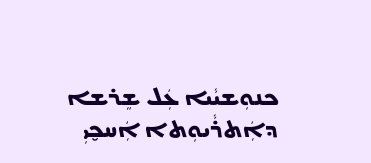ܟܢܘܼܫܝܵܝܐ ܥܲܠ ܫܸܪܫܐ ܕܐܲܬܪܵܝܘܼܬܐ ܐܲܚܟ̮ܝܼ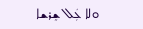ܘܠܐ ܥܲܠ ܫܸܪܫܐ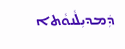ܕܲܡܕܝܼܠܵܢܘܵܬܐ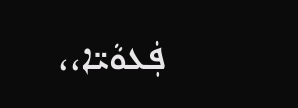ܦܲܥܘܵܝ̈ܐ،،